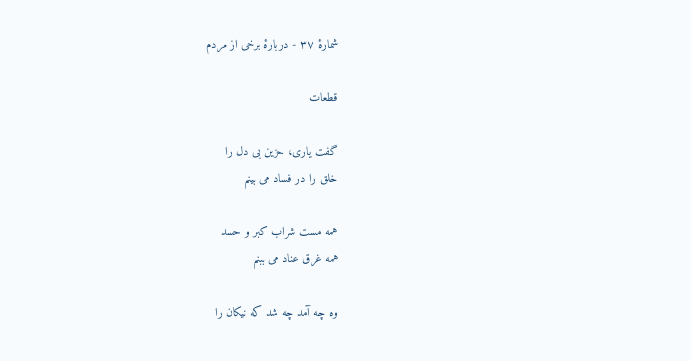شمارهٔ ۳۷ - دربارهٔ برخی از مردم

قطعات

گفت یاری، حزین بی دل را
خلق را در فساد می بینم

همه مست شراب کبر و حسد
همه غرق عناد می ببنم

وه چه آمد چه شد که نیکان را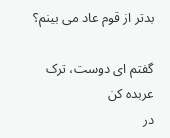بدتر از قوم عاد می بینم؟

گفتم ای دوست، ترک عربده کن
در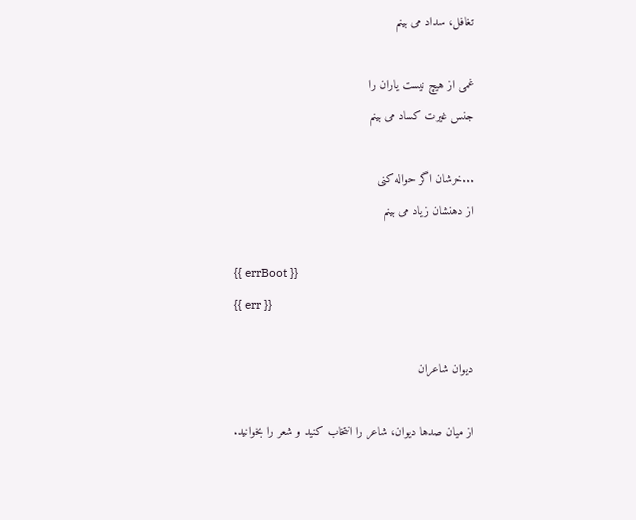تغافل، سداد می بینم

غمی از هیچ نیست یاران را
جنس غیرت کساد می بینم

...خرشان اگر حواله کنی
از دهنشان زیاد می بینم

{{ errBoot }}
{{ err }}

دیوان شاعران

از میان صدها دیوان، شاعر را انتخاب کنید و شعر را بخوانید.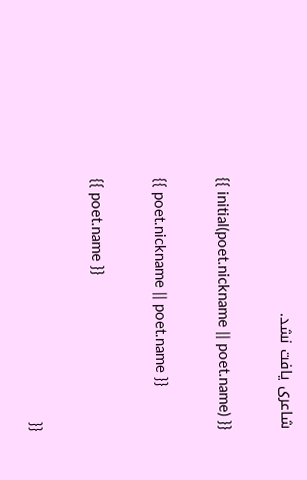شاعری یافت نشد.

{{ initial(poet.nickname || poet.name) }}

{{ poet.nickname || poet.name }}

{{ poet.name }}

{{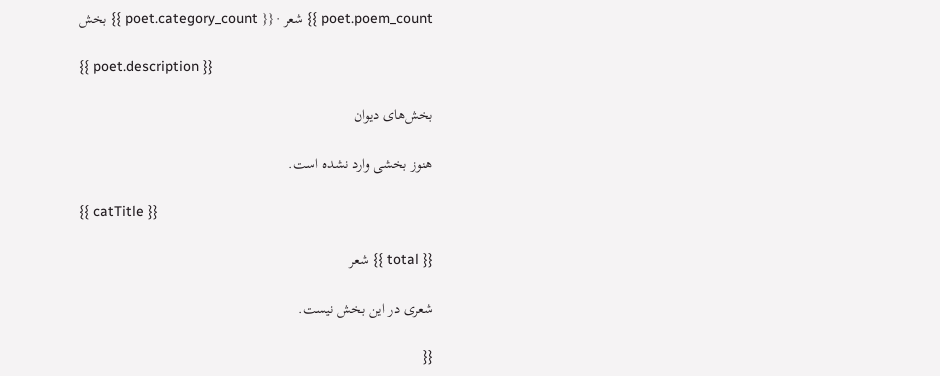poet.poem_count }} شعر · {{ poet.category_count }} بخش

{{ poet.description }}

بخش‌های دیوان

هنوز بخشی وارد نشده است.

{{ catTitle }}

{{ total }} شعر

شعری در این بخش نیست.

{{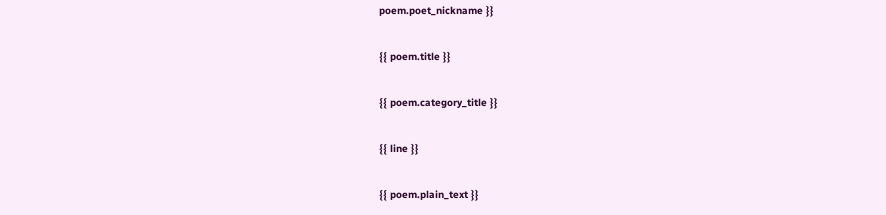poem.poet_nickname }}

{{ poem.title }}

{{ poem.category_title }}

{{ line }}

{{ poem.plain_text }}